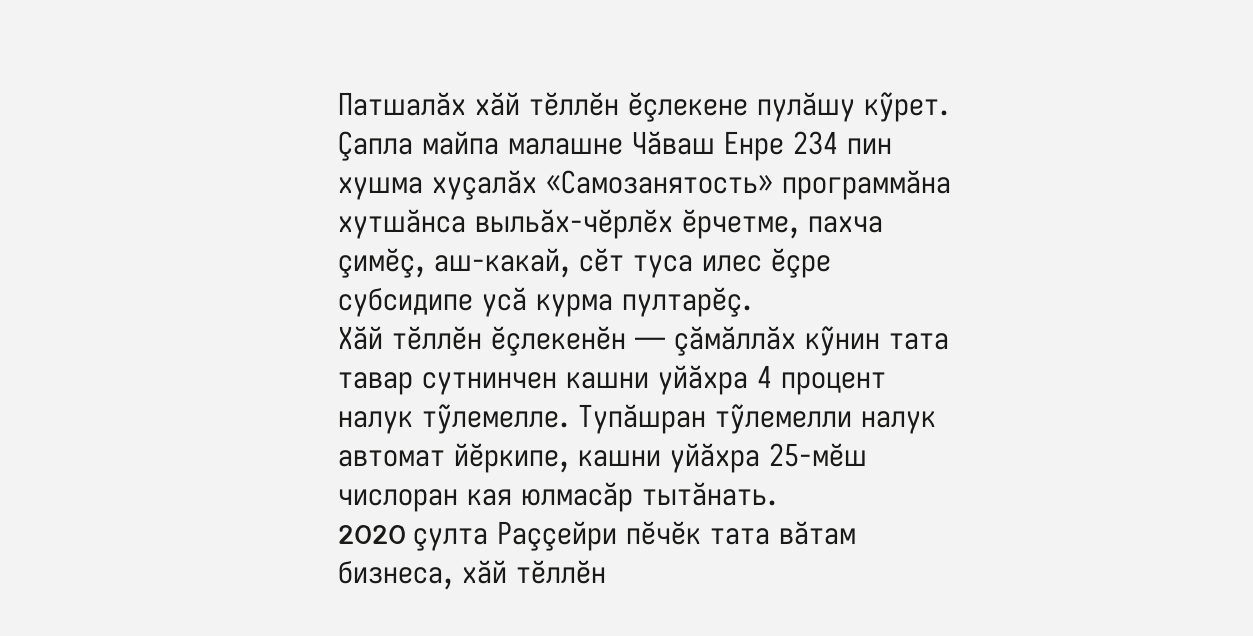Патшалăх хăй тĕллĕн ĕçлекене пулăшу кỹрет. Çапла майпа малашне Чăваш Енре 234 пин хушма хуçалăх «Самозанятость» программăна хутшăнса выльăх-чĕрлĕх ĕрчетме, пахча çимĕç, аш-какай, сĕт туса илес ĕçре субсидипе усă курма пултарĕç.
Хăй тĕллĕн ĕçлекенĕн — çăмăллăх кỹнин тата тавар сутнинчен кашни уйăхра 4 процент налук тỹлемелле. Тупăшран тỹлемелли налук автомат йĕркипе, кашни уйăхра 25-мĕш числоран кая юлмасăр тытăнать.
2020 çулта Раççейри пĕчĕк тата вăтам бизнеса, хăй тĕллĕн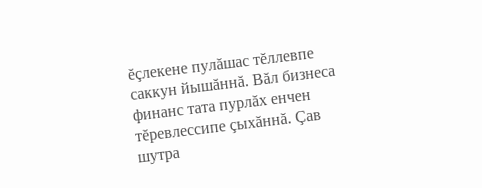ĕçлекене пулăшас тĕллевпе саккун йышăннă. Вăл бизнеса финанс тата пурлăх енчен тĕревлессипе çыхăннă. Çав шутра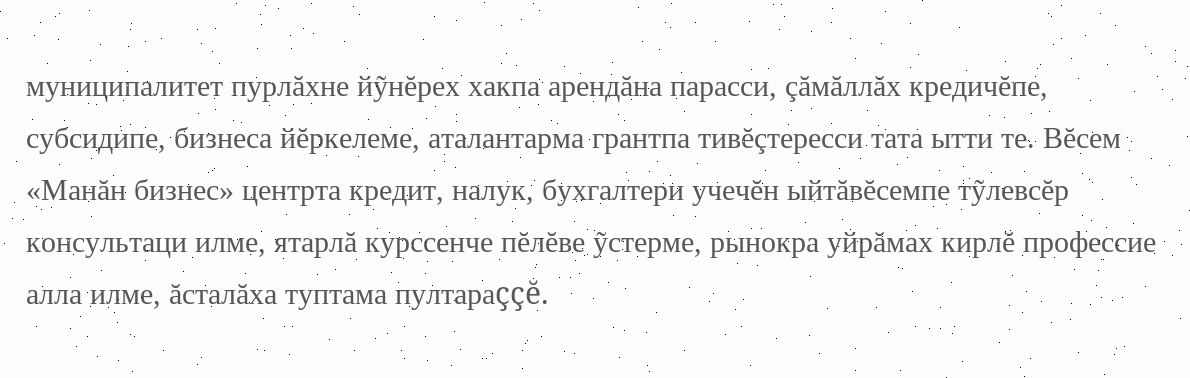муниципалитет пурлăхне йỹнĕрех хакпа арендăна парасси, çăмăллăх кредичĕпе, субсидипе, бизнеса йĕркелеме, аталантарма грантпа тивĕçтересси тата ытти те. Вĕсем «Манăн бизнес» центрта кредит, налук, бухгалтери учечĕн ыйтăвĕсемпе тỹлевсĕр консультаци илме, ятарлă курссенче пĕлĕве ỹстерме, рынокра уйрăмах кирлĕ профессие алла илме, ăсталăха туптама пултараççĕ.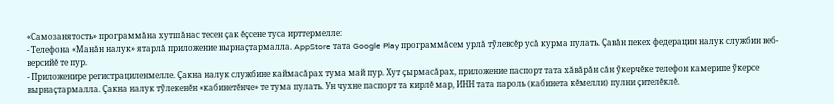«Самозанятость» программăна хутшăнас тесен çак ĕçсене туса ирттермелле:
- Телефона «Манăн налук» ятарлă приложение вырнаçтармалла. AppStore тата Google Play программăсем урлă тỹлевсĕр усă курма пулать. Çавăн пекех федерацин налук службин веб-версийĕ те пур.
- Приложенире регистрациленмелле. Çакна налук службине каймасăрах тума май пур. Хут çырмасăрах, приложение паспорт тата хăвăрăн сăн ỹкерчĕке телефон камерипе ỹкерсе вырнаçтармалла. Çакна налук тỹлекенĕн «кабинетĕнче» те тума пулать. Ун чухне паспорт та кирлĕ мар, ИНН тата пароль (кабинета кĕмелли) пулни çителĕклĕ.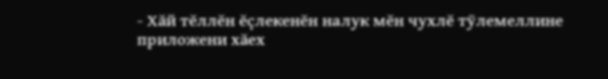- Хăй тĕллĕн ĕçлекенĕн налук мĕн чухлĕ тỹлемеллине приложени хăех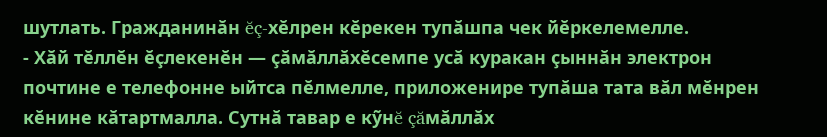шутлать. Гражданинăн ĕç-хĕлрен кĕрекен тупăшпа чек йĕркелемелле.
- Хăй тĕллĕн ĕçлекенĕн — çăмăллăхĕсемпе усă куракан çыннăн электрон почтине е телефонне ыйтса пĕлмелле, приложенире тупăша тата вăл мĕнрен кĕнине кăтартмалла. Сутнă тавар е кỹнĕ çăмăллăх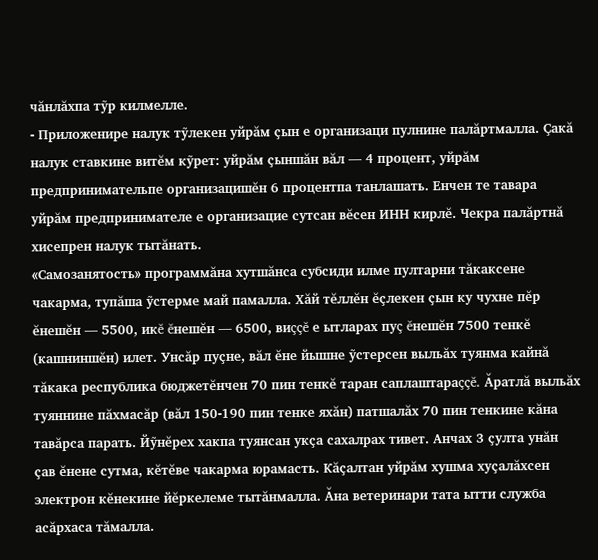чăнлăхпа тỹр килмелле.
- Приложенире налук тỹлекен уйрăм çын е организаци пулнине палăртмалла. Çакă налук ставкине витĕм кỹрет: уйрăм çыншăн вăл — 4 процент, уйрăм предпринимательпе организацишĕн 6 процентпа танлашать. Енчен те тавара уйрăм предпринимателе е организацие сутсан вĕсен ИНН кирлĕ. Чекра палăртнă хисепрен налук тытăнать.
«Самозанятость» программăна хутшăнса субсиди илме пултарни тăкаксене чакарма, тупăша ỹстерме май памалла. Хăй тĕллĕн ĕçлекен çын ку чухне пĕр ĕнешĕн — 5500, икĕ ĕнешĕн — 6500, виççĕ е ытларах пуç ĕнешĕн 7500 тенкĕ (кашниншĕн) илет. Унсăр пуçне, вăл ĕне йышне ỹстерсен выльăх туянма кайнă тăкака республика бюджетĕнчен 70 пин тенкĕ таран саплаштараççĕ. Ăратлă выльăх туяннине пăхмасăр (вăл 150-190 пин тенке яхăн) патшалăх 70 пин тенкине кăна тавăрса парать. Йỹнĕрех хакпа туянсан укçа сахалрах тивет. Анчах 3 çулта унăн çав ĕнене сутма, кĕтĕве чакарма юрамасть. Кăçалтан уйрăм хушма хуçалăхсен электрон кĕнекине йĕркелеме тытăнмалла. Ăна ветеринари тата ытти служба асăрхаса тăмалла.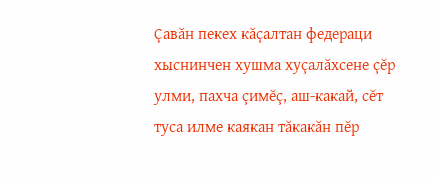Çавăн пекех кăçалтан федераци хыснинчен хушма хуçалăхсене çĕр улми, пахча çимĕç, аш-какай, сĕт туса илме каякан тăкакăн пĕр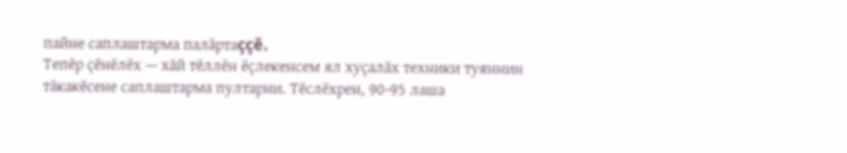пайне саплаштарма палăртаççĕ.
Тепĕр çĕнĕлĕх — хăй тĕллĕн ĕçлекенсем ял хуçалăх техники туяннин тăкакĕсене саплаштарма пултарни. Тĕслĕхрен, 90-95 лаша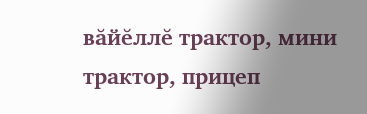вăйĕллĕ трактор, мини трактор, прицеп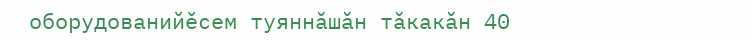оборудованийĕсем туяннăшăн тăкакăн 40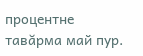процентне тавăрма май пур.